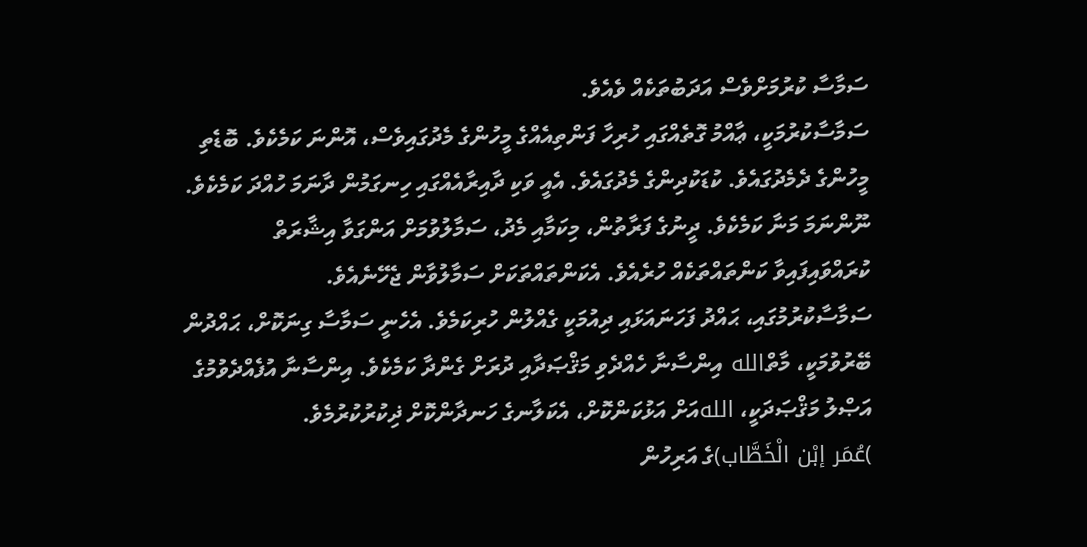ސަމާސާ ކުރުމަށްވެސް އަދަބުތަކެއް ވެއެވެ.
ސަމާސާކުރުމަކީ، ޢާއްމު ގޮތެއްގައި ހުރިހާ ފަންތިއެއްގެ މީހުންގެ މެދުގައިވެސް، އޮންނަ ކަމެކެވެ. ބޮޑެތި މީހުންގެ ދެމެދުގައެވެ. ކުޑަކުދިންގެ މެދުގައެވެ. އެއީ ވަކި ދާއިރާއެއްގައި ހިނގަމުން ދާނަމަ ހުއްދަ ކަމެކެވެ. ނޫންނަމަ މަނާ ކަމެކެވެ. ދީނުގެ ފަރާތުން، މިކަމާއި މެދު، ސަމާލުވުމަށް އަންގަވާ އިޝާރަތް ކުރައްވައިފައިވާ ކަންތައްތަކެއް ހުރެއެވެ. އެކަންތައްތަކަށް ސަމާލުވާން ޖެހޭނެއެވެ.
ސަމާސާކުރުމުގައި، ޙައްދު ފަހަނައަޅައި ދިއުމަކީ ގެއްލުން ހުރިކަމެވެ. އެހެނީ ސަމާސާ ގިނަކޮށް، ޙައްދުން ބޭރުވުމަކީ، މާތްالله އިންސާނާ ހެއްދެވި މަޤްޞަދާއި ދުރަށް ގެންދާ ކަމެކެވެ. އިންސާނާ އުފެއްދެވުމުގެ އަޞްލު މަޤްޞަދަކީ، اللهއަށް އަޅުކަންކޮށް، އެކަލާނގެ ހަނދާންކޮށް ޛިކުރުކުރުމެވެ.
)عُمَر إبْن الْخَطَّاب)ގެ އަރިހުން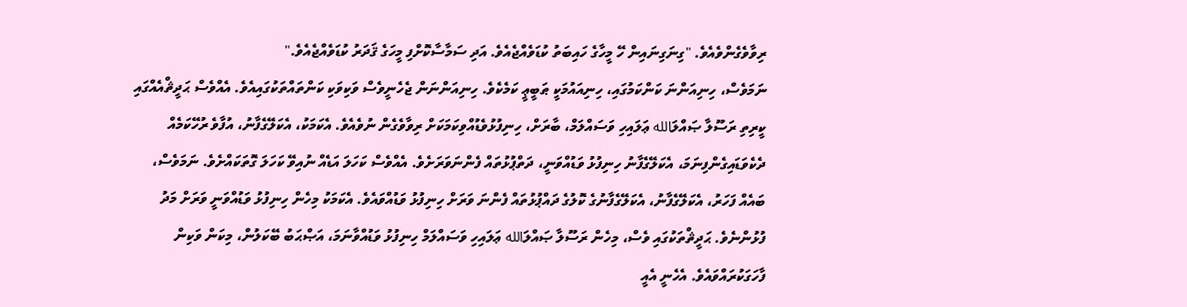ރިވާވެގެންވެއެވެ. "ގިނަގިނައިން ހޭ މީހާގެ ހައިބަތު ކުޑަވެއްޖެއެވެ. އަދި ސަމާސާކޮށްފި މީހަގެ ޤަދަރު ކުޑަވެއްޖެއެވެ."
ނަމަވެސް، ހިނިއަންނަ ކަންކަމުގައި، ހިނިއައުމަކީ ޠަބީޢީ ކަމެކެވެ. ހިނިއަންނަން ޖެހެނީވެސް ވަކިވަކި ކަންތައްތަކުގައިއެވެ. އެއްވެސް ޙަދީޘްއެއްގައި ކީރިތި ރަސޫލާ ޞައްލަالله ޢަލައިހި ވަސައްލަމް، ބާރަށް، ހިނިފުޅުވެޑުއްވިކަމަކަށް ރިވާވެގެން ނުވެއެވެ. އެކަމަކު، އެކަލޭގެފާނު، އުފާވެ ރުހޭކަމެއް ދެކެވަޑައިގެންފިނަމަ، އެކަލޭގެފާނު ހިނިފުޅު ވަޑުއްވަނީ، ދަތްޕުޅުތައް ފެންނަވަރަށެވެ. އެއްވެސް ކަހަލަ އަޑެއް ނުއިވޭ ކަހަލަ ގޮތަކައްށެވެ. ނަމަވެސް، ބައެއް ފަހަރު، އެކަލޭގެފާނު، އެކަލޭގެފާނުގެ ކޮލުގެ ދައްޕުޅުތައް ފެންނަ ވަރަށް ހިނިފުޅު ވަޑުއްވައެވެ. އެކަމަކު މިހެން ހިނިފުޅު ވަޑުއްވަނީ ވަރަށް މަދު ފުޅުންނެވެ. ޙަދީޘްތަކުގައި ވެސް، މިހެން ރަސޫލާ ޞައްލަالله ޢަލައިހި ވަސައްލަމް ހިނިފުޅު ވަޑުއްވާނަމަ، އަޞްޙަބު ބޭކަލުން، މިކަން ވަކިން ފާހަގަކުރައްވައެވެ. އެހެނީ އެއީ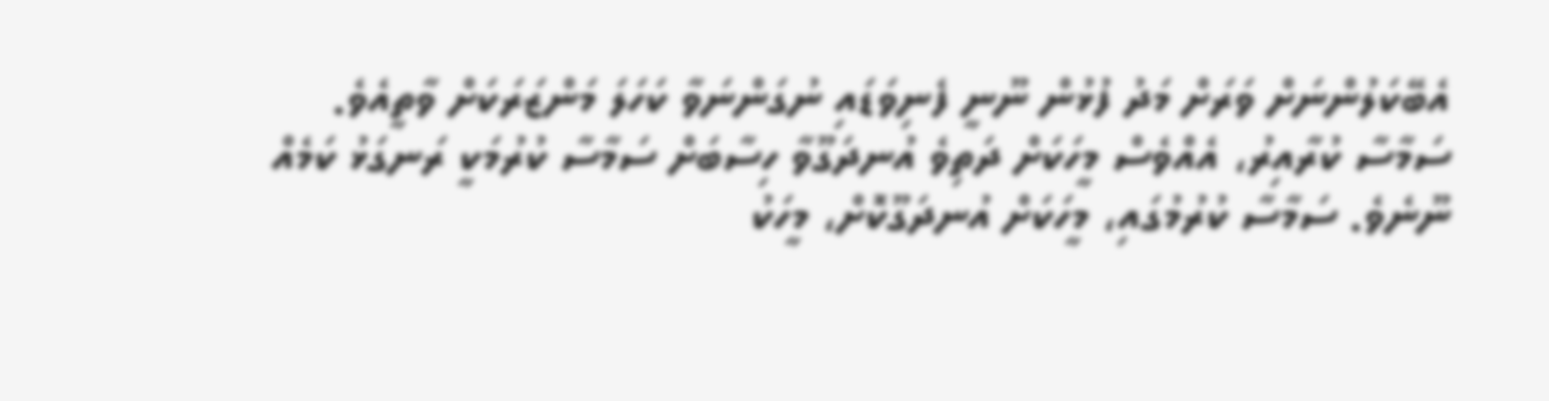އެބޭކަލުންނަށް ވަރަށް މަދު ފުޅުން ނޫނީ ފެނިވަޑައި ނުގަންނަވާ ކަހަލަ މަންޒަރަކަށް ވާތީއެވެ.
ސަމާސާ ކުރާއިރު، އެއްވެސް މީހަކަށް ދަތިވެ އުނދަގޫވާ ހިސާބަށް ސަމާސާ ކުރުމަކީ ރަނގަޅު ކަމެއް ނޫނެވެ. ސަމާސާ ކުރުމުގައި، މީހަކަށް އުނދަގޫކޮށް، މީހަކު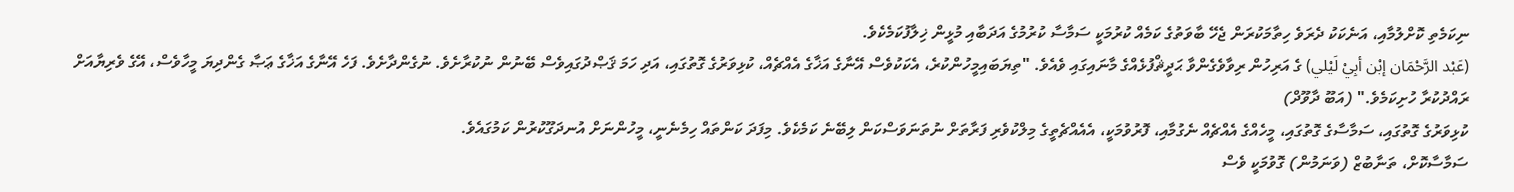ނިކަމެތި ކޮށްލުމާއި، އަނެކަކު ދެރަވެ ހިތާމަކުރަން ޖެހޭ ބާވަތުގެ ކަމެއް ކުރުމަކީ ސަމާސާ ކުރުމުގެ އަދަބާއި މުޅީން ޚިލާފުކަމެކެވެ.
(عَبْد الرَّحْمَان إبْن أبِيْ لَيْلي) ގެ އަރިހުން ރިވާވެގެންވާ ޙަދީޘްފުޅެއްގެ މާނައިގައި ވެއެވެ. "ތިޔަބައިމީހުންކުރެ، އެކަކުވެސް އޭނާގެ އަޚާގެ އެއްޗެއް، ކުޅިވަރުގެ ގޮތުގައި، އަދި ހަމަ ޤަޞްދުގައިވެސް ބޭނުން ނުކުރާށެވެ. ނުގެންދާށެވެ. ފަހެ އޭނާގެ އަޚާގެ ޢަޞާ ގެންދިޔަ މީހާވެސް، އޭގެ ވެރިޔާއަށް ރައްދުކުރާ ހުށިކަމެވެ." (އަބޫ ދާވޫދް)
ކުޅިވަރުގެ ގޮތުގައި، ސަމާސާގެ ގޮތުގައި، މީހެއްގެ އެއްޗެއް ނެގުމާއި، ފޮރުވުމަކީ، އެއެއްޗެތީގެ މިލްކުވެރި ފަރާތަށް ނުތަނަވަސްކަން ލިބޭނެ ކަމެކެވެ. މިފަދަ ކަންތައް ހިމެނެނީ، މީހުންނަށް އުނދަގޫކުރުން ކަމުގައެވެ.
ސަމާސާކޮށް، ތަނާބުޒް (ވަނަމުން) ގޮވުމަކީ ވެސް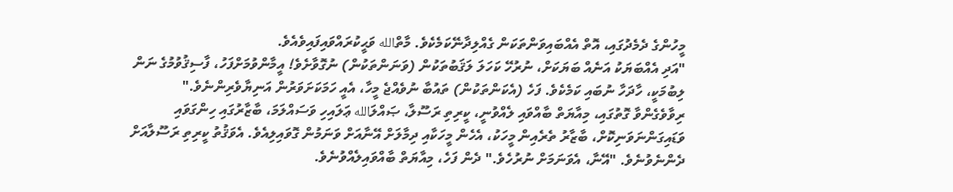މީހުންގެ ދެމެދުގައި، އޮތް އެއްބައިވަންތަކަން ގެއްލިދާނޭކަމެކެވެ. މާތްالله ވަޙީކުރައްވައިފައިވެއެވެ.
"އަދި އެއްބަޔަކު އަނެއް ބަޔަކަށް، ނުރުހޭ ކަހަލަ ލަޤަބުތަކުން (ވަނަންތަކުން) ނުގޮވާށެވެ! އީމާންވުމަށްފަހު، ފާސިޤުވުމުގެ ނަން ލިބުމަކީ، ހާދަހާ ނުބައި ކަމެކެވެ. ފަހެ (އެކަންތަކުން) ތައުބާ ނުވެއްޖެ މީހާ، އެއީ ހަމަކަށަވަރުން އަނިޔާވެރިންނެވެ."
ރިވާވެގެންވާ ގޮތުގައި، މިއާޔަތް ބާއްވައި ލެއްވުނީ، ކީރިތި ރަސޫލާ، ޞައްލަالله ޢަލައިހި ވަސައްލަމަ، ބާޒާރުގައި ހިންގަވައި ވަޑައިގަންނަވަނިކޮށް، ބާޒާރު ތެރެއިން މީހަކު، އެހެން މީހަކާއި ދިމާލަށް އޭނާއަށް ވަނަމުން ގޮވައިލިއެވެ. އެވަޤުތު ކީރިތި ރަސޫލާއަށް ދެންނެވުނެވެ. "އޭނާ، އެވަނަމަށް ނުރުހެވެ." ދެން ފަހެ، މިއާޔަތް ބާއްވައިލެއްވުނެވެ.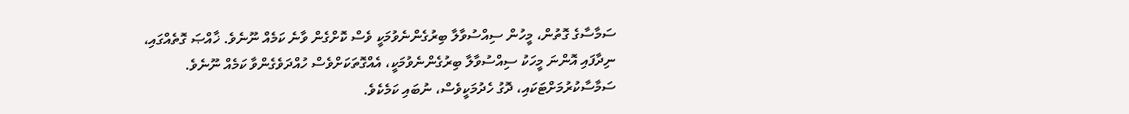ސަމާސާގެ ގޮތުން، މީހުން ސިއްސުވާލާ ބިރުގެންނެވުމަކީ ވެސް ކޮށްގެން ވާނެ ކަމެއް ނޫނެވެ. ޚާއްޞަ ގޮތެއްގައި، ނިދާފައި އޮންނަ މީހަކު ސިއްސުވާލާ ބިރުގެންނެވުމަކީ، އެއްގޮތަކަށްވެސް ހުއްދަވެގެންވާ ކަމެއް ނޫނެވެ.
ސަމާސާކުރުމަށްޓަކައި، ދޮގު ހެދުމަކީވެސް، ނުބައި ކަމެކެވެ.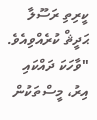ކީރިތި ރަސޫލާ ޙަދީޘް ކުރެއްވިއެވެ. "ވާހަކަ ދައްކައި އިރު، މީސްތަކުން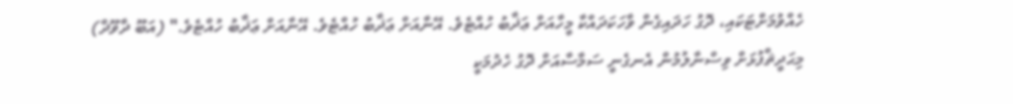ހެއްވުމަށްޓަކައި، ދޮގު ހަދައިގެން ވާހަކަދައްކާ މީހާއަށް ޢަޛާބު ހުއްޓެވެ. އޭނާއަށް ޢަޛާބު ހުއްޓެވެ. އޭނާއަށް ޢަޛާބު ހުއްޓެވެ." (އަބޫ ދާވޫދް)
މިޙަދީޘްފުޅަށް ވިސްނާލުމުން އެނގެނީ ސަމާސާއަށް ދޮގު ހެދުމަކީ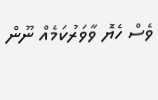ވެސް ހެޔޮ ވާވަރުކަމެއް ނޫން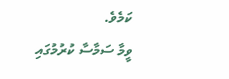ކަމެވެ.
ވީމާ ސަމާސާ ކުރުމުގައި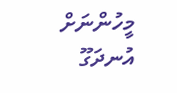މީހުންނަށް އުނދަގޫ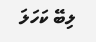ލިބޭ ކަހަލަ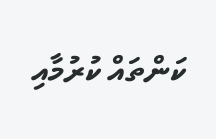ކަންތައް ކުރުމާއި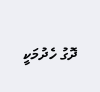ދޮގު ހެދުމަކީ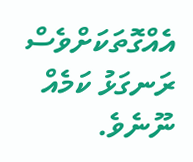އެއްގޮތަކަށްވެސް ރަނގަޅު ކަމެއް ނޫނެވެ.